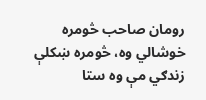رومان صاحب څومره خوشالي وه، څومره ښکلې زندګي مې وه ستا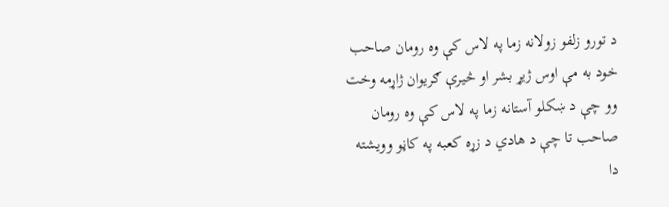د تورو زلفو زولانه زما په لاس کې وه رومان صاحب خود به مې اوس ژیړ بشر او څیرې ګریوان ژاړمه وخت وو چې د ښکلو آستانه زما په لاس کې وه رومان صاحب تا چې د هادي د زړه کعبه په کاڼو وویشته دا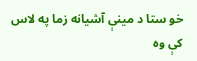خو ستا د مینې آشیانه زما په لاس کې وه